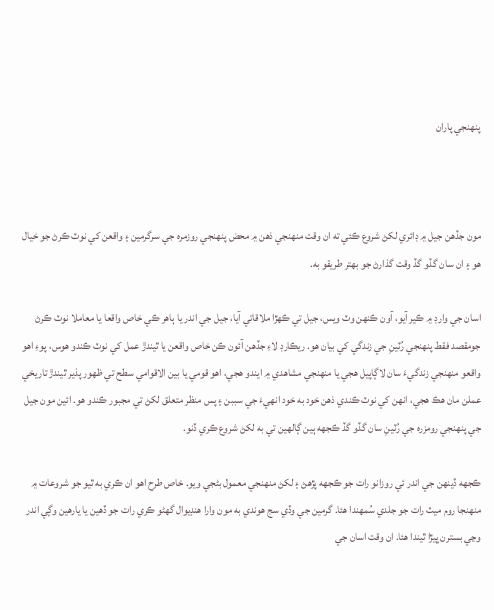پنهنجي پاران



مون جڏهن جيل ۾ ڊائري لکڻ شروع ڪئي ته ان وقت منهنجي ذهن ۾ محض پنهنجي روزمره جي سرگرمين ۽ واقعن کي نوٽ ڪرڻ جو خيال هو ۽ ان سان گڏو گڏ وقت گذارڻ جو بهتر طريقو به.

اسان جي وارڊ ۾ ڪير آيو، آون ڪنهن وٽ ويس، جيل تي ڪهڙا ملاقاتي آيا، جيل جي اندر يا ٻاهر ڪي خاص واقعا يا معاملا نوٽ ڪرڻ جومقصد فقط پنهنجي رُٽينِ جي زندگي کي بيان هو. ريڪارڊ لاءِ جڏهن آئون ڪن خاص واقعن يا ٿيندڙ عمل کي نوٽ ڪندو هوس، پوءِ اهو واقعو منهنجي زندگيءَ سان لاڳاپيل هجي يا منهنجي مشاهدي ۾ ايندو هجي، اهو قومي يا بين الاقوامي سطح تي ظهور پذير ٿيندڙ تاريخي عملن مان هڪ هجي، انهن کي نوٽ ڪندي ذهن خود به خود انهيءَ جي سببن ۽ پس منظر متعلق لکڻ تي مجبور ڪندو هو. ائين مون جيل جي پنهنجي رومزره جي رُٽينِ سان گڏو گڏ ڪجهه ٻين ڳالهين تي به لکڻ شروع ڪري ڏنو.

ڪجهه ڏينهن جي اندر ئي روزانو رات جو ڪجهه پڙهڻ ۽ لکڻ منهنجي معمول بڻجي ويو. خاص طرح اهو ان ڪري به ٿيو جو شروعات ۾ منهنجا روم ميٽ رات جو جلدي سُمهندا هئا. گرمين جي وڏي سج هوندي به مون وارا هنڊيوال گهڻو ڪري رات جو ڏهين يا يارهين وڳي اندر وڃي بسترن ڀيڙا ٿيندا هئا. ان وقت اسان جي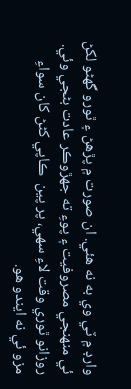وارڊ ۾ ٽي وي به نه هئي. ان صورت ۾ پڙهڻ ۽ ٿورو گهڻو لکڻ ئي منهنجي مصروفيت ۽ پوءِ ته جهڙوڪر عادت بڻجي وئي. روزانو ٿوري وقت لاءِ سهي، پر پين  ڪاپي کڻڻ کان سواءِ مزو ئي نه ايندو هو.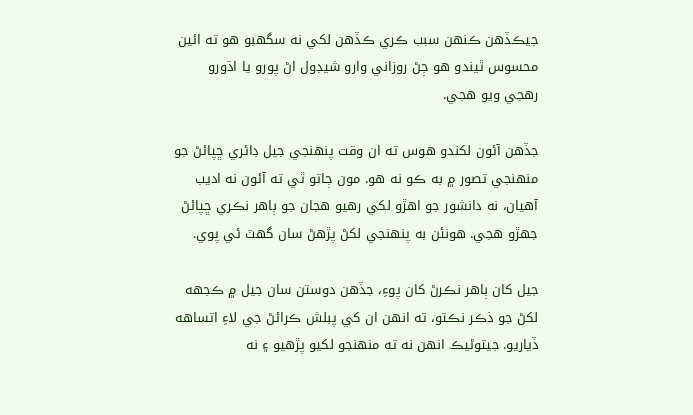جيڪڏهن ڪنهن سبب ڪري ڪڏهن لکي نه سگهبو هو ته ائين محسوس ٿيندو هو ڄڻ روزاني وارو شيڊول اڻ پورو يا اڌورو رهجي ويو هجي.

جڏهن آئون لکندو هوس ته ان وقت پنهنجي جيل ڊائري ڇپائڻ جو منهنجي تصور ۾ به ڪو نه هو. مون ڄاتو ٿي ته آئون نه اديب آهيان، نه دانشور جو اهڙو لکي رهيو هجان جو ٻاهر نڪري ڇپائڻ جهڙو هجي. هونئن به پنهنجي لکڻ پڙهڻ سان گهٽ ئي پوي.

جيل کان ٻاهر نڪرڻ کان پوءِ، جڏهن دوستن سان جيل ۾ ڪجهه لکڻ جو ذڪر نڪتو، ته انهن ان کي پبلش ڪرائڻ جي لاءِ اتساهه ڏياريو. جيتوڻيڪ انهن نه ته منهنجو لکيو پڙهيو ۽ نه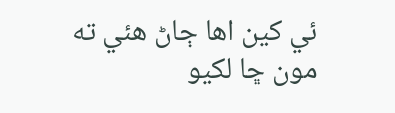ئي کين اها ڄاڻ هئي ته مون ڇا لکيو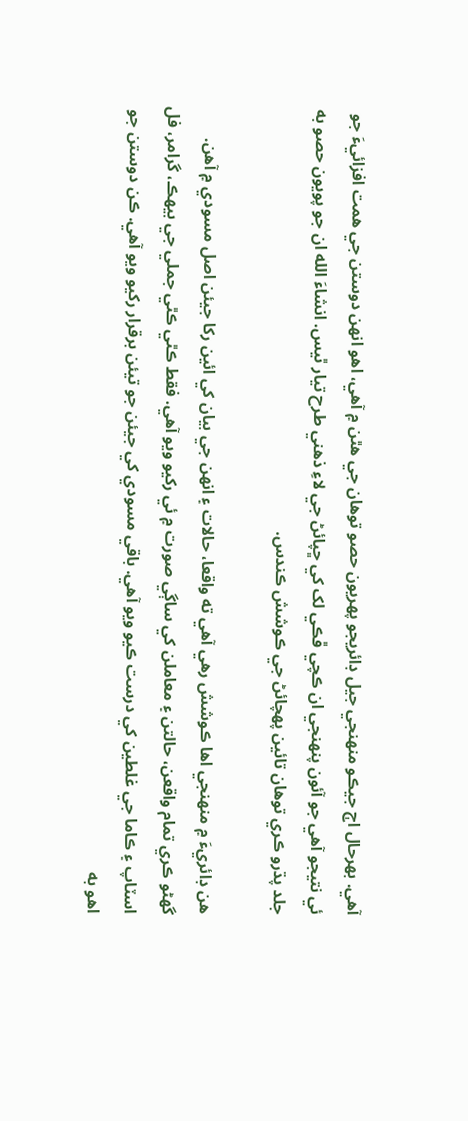آهي. بهرحال اڄ جيڪو منهنجي جيل ڊائريجو پهريون حصو توهان جي هٿن ۾ آهي، اهو انهن دوستن جي همت افزائيءَ جو ئي نتيجو آهي جو آئون پنهنجي ان ڪچي ڦڪي لک کي ڇپائڻ جي لاءِ ذهني طرح تيار ٿيس. انشاءَ الله ان جو پويون حصو به جلد پڌرو ڪري توهان تائين پهچائڻ جي ڪوشش ڪندس.

هن ڊائريءَ ۾ منهنجي اها ڪوشش رهي آهي ته واقعا، حالات ۽ انهن جي بيان کي ائين رکا جيئن اصل مسودي ۾ آهن. گهڻو ڪري تمام واقعن، حالتن ۽ معاملن کي ساڳي صورت ۾ ئي رکيو ويو آهي. فقط ڪٿي ڪٿي جملي جي بيهڪ، گرامر، فل اسٽاپ ۽ ڪاما جي غلطين کي درست ڪيو ويو آهي. باقي مسودي کي جيئن جو تيئن برقرار رکيو ويو آهي. ڪن دوستن جو اهو به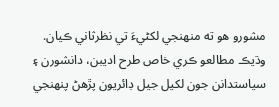مشورو هو ته منهنجي لکڻيءَ تي نظرثاني ڪيان. وڌيڪ مطالعو ڪري خاص طرح اديبن، دانشورن ۽ سياستدانن جون لکيل جيل ڊائريون پڙهڻ پنهنجي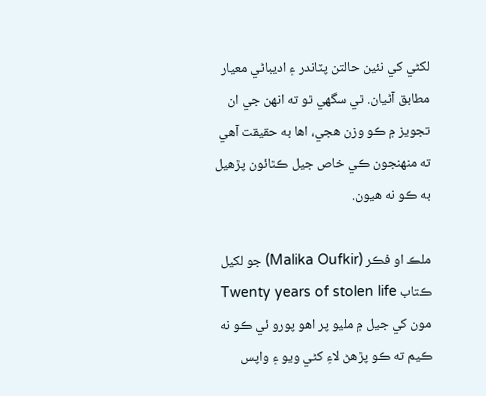لکڻي کي نئين حالتن پٽاندر ۽ اديباڻي معيار مطابق آڻيان. ٿي سگهي ٿو ته انهن جي ان تجويز ۾ ڪو وزن هجي، اها به حقيقت آهي ته منهنجون ڪي خاص جيل ڪٿائون پڙهيل به ڪو نه هيون.

ملڪ او فڪر (Malika Oufkir) جو لکيل ڪتاب Twenty years of stolen life  مون کي جيل ۾ مليو پر اهو پورو ئي ڪو نه ڪيم ته ڪو پڙهڻ لاءِ کڻي ويو ۽ واپس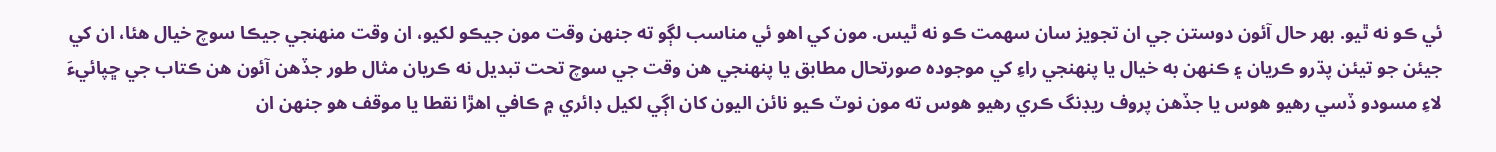ئي ڪو نه ٿيو. بهر حال آئون دوستن جي ان تجويز سان سهمت ڪو نه ٿيس. مون کي اهو ئي مناسب لڳو ته جنهن وقت مون جيڪو لکيو، ان وقت منهنجي جيڪا سوچ خيال هئا، ان کي جيئن جو تيئن پڌرو ڪريان ۽ ڪنهن به خيال يا پنهنجي راءِ کي موجوده صورتحال مطابق يا پنهنجي هن وقت جي سوچ تحت تبديل نه ڪريان مثال طور جڏهن آئون هن ڪتاب جي ڇپائيءَ لاءِ مسودو ڏسي رهيو هوس يا جڏهن پروف ريڊنگ ڪري رهيو هوس ته مون نوٽ ڪيو نائن اليون کان اڳي لکيل ڊائري ۾ ڪافي اهڙا نقطا يا موقف هو جنهن ان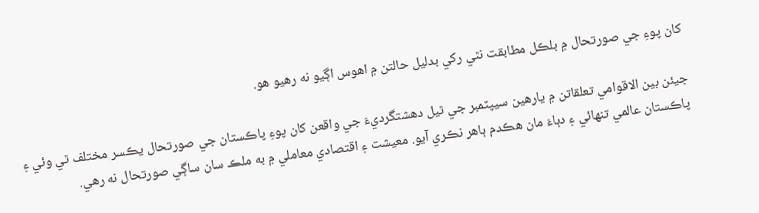کان پوءِ جي صورتحال ۾ بلڪل مطابقت نٿي رکي بدليل حالتن ۾ اهوس اڳيو نه رهيو هو.

جيئن بين الاقوامي تعلقاتن ۾ يارهين سيپٽمبر جي ٿيل دهشتگرديءَ جي واقعن کان پوءِ پاڪستان جي صورتحال يڪسر مختلف ٿي وئي ۽ پاڪستان عالمي تنهائي ۽ دٻاءَ مان هڪدم ٻاهر نڪري آيو. معيشت ۽ اقتصادي معاملي ۾ به ملڪ سان ساڳي صورتحال نه رهي.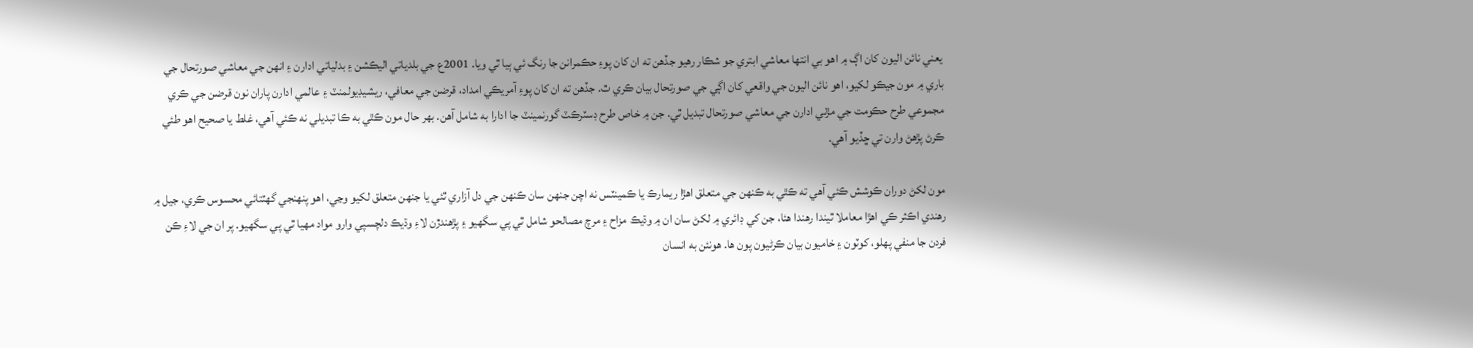يعني نائن اليون کان اڳ ۾ اهو بي انتها معاشي ابتري جو شڪار رهيو جڏهن ته ان کان پوءِ حڪمرانن جا رنگ ئي ٻيا ٿي ويا. 2001ع جي بلدياتي اليڪشن ۽ بدلياتي ادارن ۽ انهن جي معاشي صورتحال جي باري ۾ مون جيڪو لکيو، اهو نائن اليون جي واقعي کان اڳي جي صورتحال بيان ڪري ٿ. جڏهن ته ان کان پوءِ آمريڪي امداد، قرضن جي معافي، ريشيڊيولمنٽ ۽ عالمي ادارن پاران نون قرضن جي ڪري مجموعي طرح حڪومت جي مڙني ادارن جي معاشي صورتحال تبديل ٿي. جن ۾ خاص طرح ڊسٽرڪٽ گورنمينٽ جا ادارا به شامل آهن. بهر حال مون ڪٿي به ڪا تبديلي نه ڪئي آهي، غلط يا صحيح اهو طئي ڪرڻ پڙهڻ وارن تي ڇڏيو آهي.

مون لکڻ دوران ڪوشش ڪئي آهي ته ڪٿي به ڪنهن جي متعلق اهڙا ريمارڪ يا ڪمينٽس نه اچن جنهن سان ڪنهن جي دل آزاري ٿئي يا جنهن متعلق لکيو وڃي، اهو پنهنجي گهٽتائي محسوس ڪري، جيل ۾ رهندي اڪثر ڪي اهڙا معاملا ٿيندا رهندا هئا، جن کي ڊائري ۾ لکڻ سان ان ۾ وڌيڪ مزاح ۽ مرچ مصالحو شامل ٿي پي سگهيو ۽ پڙهندڙن لاءِ وڌيڪ دلچسپي وارو مواد مهيا ٿي پي سگهيو. پر ان جي لاءِ ڪن فردن جا منفي پهلو، کوٽون ۽ خاميون بيان ڪرڻيون پون ها. هونئن به انسان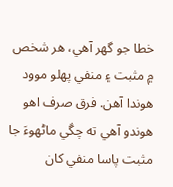خطا جو گهر آهي، هر شخص ۾ مثبت ۽ منفي پهلو موود هوندا آهن. فرق صرف اهو هوندو آهي ته چڱي ماڻهوءَ جا مثبت پاسا منفي کان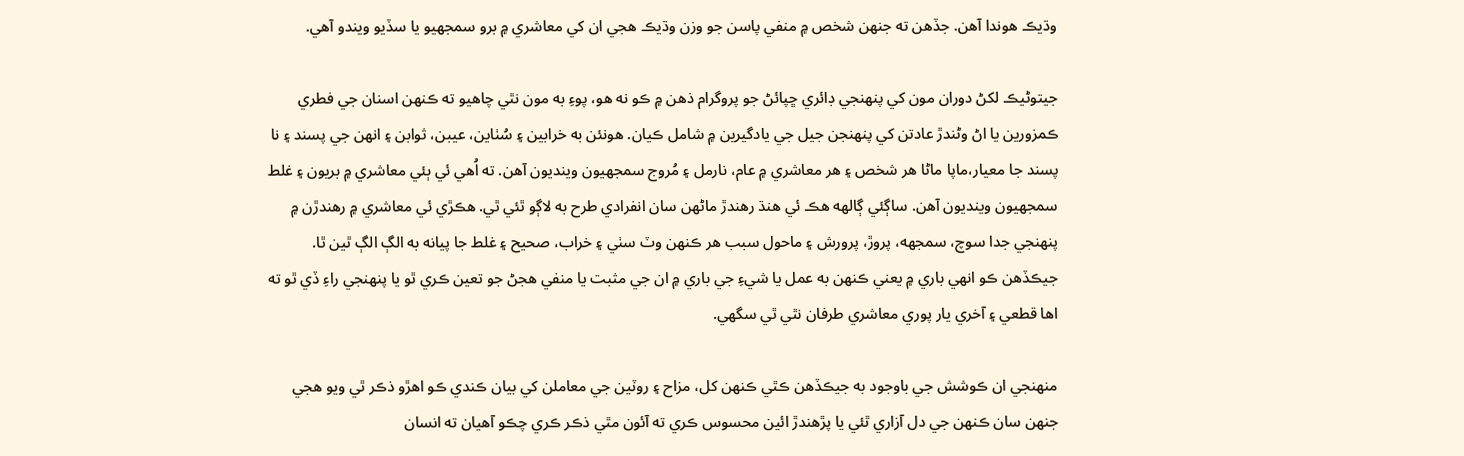وڌيڪ هوندا آهن. جڏهن ته جنهن شخص ۾ منفي پاسن جو وزن وڌيڪ هجي ان کي معاشري ۾ برو سمجهيو يا سڏيو ويندو آهي.

جيتوڻيڪ لکڻ دوران مون کي پنهنجي ڊائري ڇپائڻ جو پروگرام ذهن ۾ ڪو نه هو، پوءِ به مون نٿي چاهيو ته ڪنهن اسنان جي فطري ڪمزورين يا اڻ وڻندڙ عادتن کي پنهنجن جيل جي يادگيرين ۾ شامل ڪيان. هونئن به خرابين ۽ سُٺاين، عيبن، ثوابن ۽ انهن جي پسند ۽ نا پسند جا معيار،ماپا ماڻا هر شخص ۽ هر معاشري ۾ عام، نارمل ۽ مُروج سمجهيون وينديون آهن. ته اُهي ئي ٻئي معاشري ۾ بريون ۽ غلط سمجهيون وينديون آهن. ساڳئي ڳالهه هڪ ئي هنڌ رهندڙ ماڻهن سان انفرادي طرح به لاڳو ٿئي ٿي. هڪڙي ئي معاشري ۾ رهندڙن ۾ پنهنجي جدا سوچ، سمجهه، پروڙ، پرورش ۽ ماحول سبب هر ڪنهن وٽ سٺي ۽ خراب، صحيح ۽ غلط جا پيانه به الڳ الڳ ٿين ٿا. جيڪڏهن ڪو انهي باري ۾ يعني ڪنهن به عمل يا شيءِ جي باري ۾ ان جي مثبت يا منفي هجڻ جو تعين ڪري ٿو يا پنهنجي راءِ ڏي ٿو ته اها قطعي ۽ آخري يار پوري معاشري طرفان نٿي ٿي سگهي.

منهنجي ان ڪوشش جي باوجود به جيڪڏهن ڪٿي ڪنهن کل، مزاح ۽ روٽين جي معاملن کي بيان ڪندي ڪو اهڙو ذڪر ٿي ويو هجي جنهن سان ڪنهن جي دل آزاري ٿئي يا پڙهندڙ ائين محسوس ڪري ته آئون مٿي ذڪر ڪري چڪو آهيان ته انسان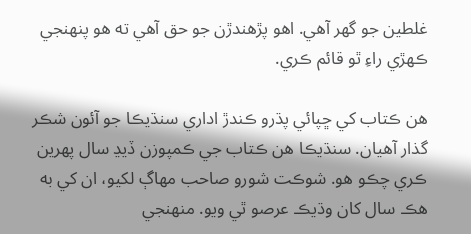غلطين جو گهر آهي. اهو پڙهندڙن جو حق آهي ته هو پنهنجي ڪهڙي راءِ ٿو قائم ڪري.

هن ڪتاب کي ڇپائي پڌرو ڪندڙ اداري سنڌيڪا جو آئون شڪر گذار آهيان. سنڌيڪا هن ڪتاب جي ڪمپوزن ڏيڍ سال پهرين ڪري چڪو هو. شوڪت شورو صاحب مهاڳ لکيو، ان کي به هڪ سال کان وڌيڪ عرصو ٿي ويو. منهنجي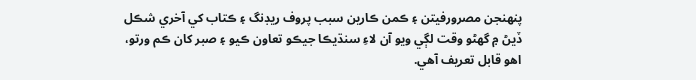پنهنجن مصرورفيتن ۽ ڪمن ڪارين سبب پروف ريڊنگ ۽ ڪتاب کي آخري شڪل ڏيڻ ۾ گهڻو وقت لڳي ويو آن لاءِ سنڌيڪا جيڪو تعاون ڪيو ۽ صبر کان ڪم ورتو، اهو قابل تعريف آهي.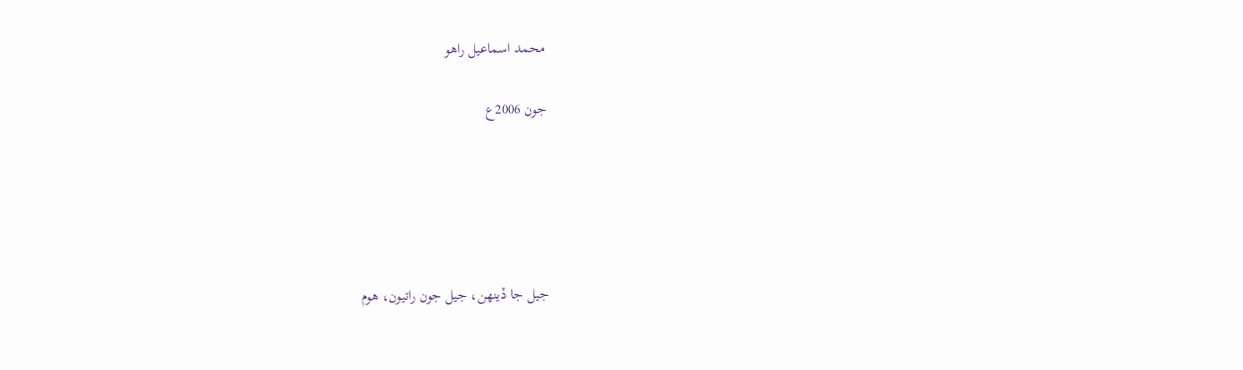محمد اسماعيل راهو

جون 2006ع





جيل جا ڏينهن، جيل جون راتيون، هوم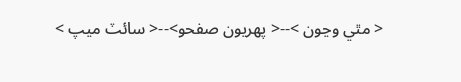< مٿي وڃون >--< پهريون صفحو>--< سائٽ ميپ >